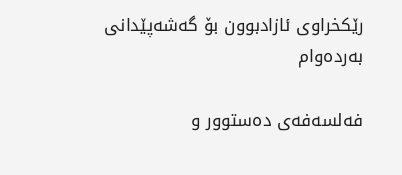رێکخراوی ئازادبوون بۆ گەشەپێدانی بەردەوام

فەلسەفەی دەستوور و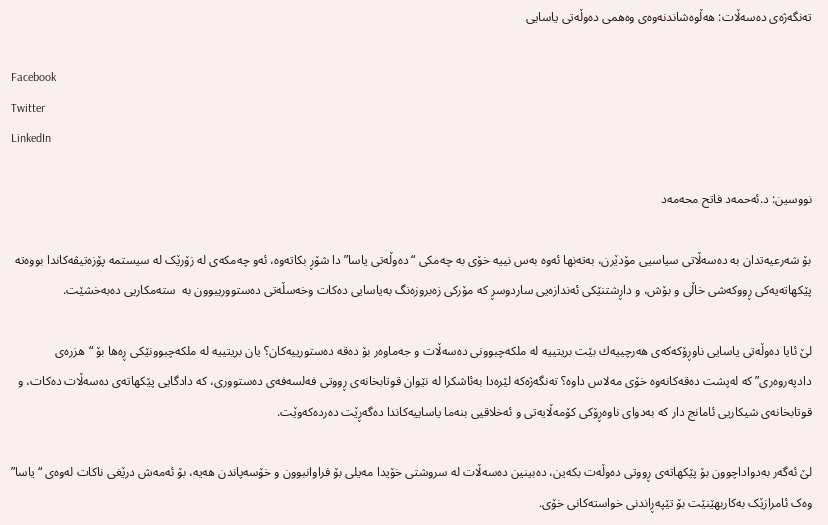تەنگەژەی دەسەڵات: هەڵوەشاندنەوەی وەهمی دەوڵەتی یاسایی

Facebook
Twitter
LinkedIn

نووسین: د.ئەحمەد فاتح محەمەد

بۆ شەرعیەتدان بە دەسەڵاتی سیاسیی مۆدێرن، بەتەنها ئەوە بەس نییە خۆی بە چەمکی “دەوڵەتی یاسا”دا شۆڕ بکاتەوە، ئەو چەمکەی لە زۆرێک لە سیستمە پۆزەتیڤەکاندا بووەتە پێکهاتەیەکی ڕووکەشی خاڵی و بۆش، و داڕشتنێکی ئەندازەیی ساردوسڕ کە مۆرکی زەبروزەنگ بەیاسایی دەکات وخەسڵەتی دەستووریبوون بە  ستەمکاریی دەبەخشێت.

لێ ئایا دەوڵەتی یاسایی ناوڕۆكه‌كه‌ی هه‌رچییه‌ك بێت بریتییه‌ له‌ ملکەچبوونی دەسەڵات و جەماوەر بۆ دەقە دەستورییەکان؟ یان بریتییه‌ له‌ ملکەچبوونێکی ڕەها بۆ “هزرەی دادپەروەری” کە لەپشت دەقەکانەوە خۆی مەلاس داوە؟ تەنگەژەکە لێره‌دا بەئاشکرا لە نێوان قوتابخانەی ڕووتی فەلسەفەی دەستووری، کە دادگایی پێکهاتەی دەسەڵات دەکات، و قوتابخانەی شیکاریی ئامانج دار کە بەدوای ناوەڕۆکی کۆمەڵایەتی و ئەخلاقیی بنەما یاساییەکاندا دەگەڕێت دەردەکەوێت.

لێ ئەگەر بەدواداچوون بۆ پێکهاتەی ڕووتی دەوڵەت بکەین، دەبینین دەسەڵات لە سروشتی خۆیدا مەیلی بۆ فراوانبوون و خۆسەپاندن هەیە، بۆ ئه‌مه‌ش درێغی ناکات لەوه‌ی “یاسا” وەک ئامرازێک به‌كاربهێنێت بۆ تێپەڕاندنی خواستەکانی خۆی.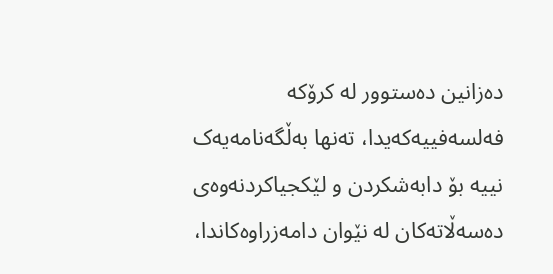ده‌زانین دەستوور لە کرۆکە فەلسەفییەکەیدا، تەنها بەڵگەنامەیەک نییە بۆ دابەشکردن و لێكجیاكردنه‌وه‌ی دەسەڵاتەکان لە نێوان دامەزراوەکاندا،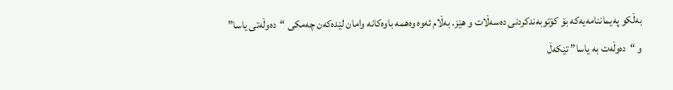بەڵکو پەیماننامەیەکە بۆ کۆتوبەندکردنی دەسەڵات و هێز. بەڵام ئەوه‌ وەهمە باوه‌كانه‌ وامان لێدەکەن چەمکی “دەوڵەتی یاسا” و “دەوڵەت بە یاسا” تێکەڵ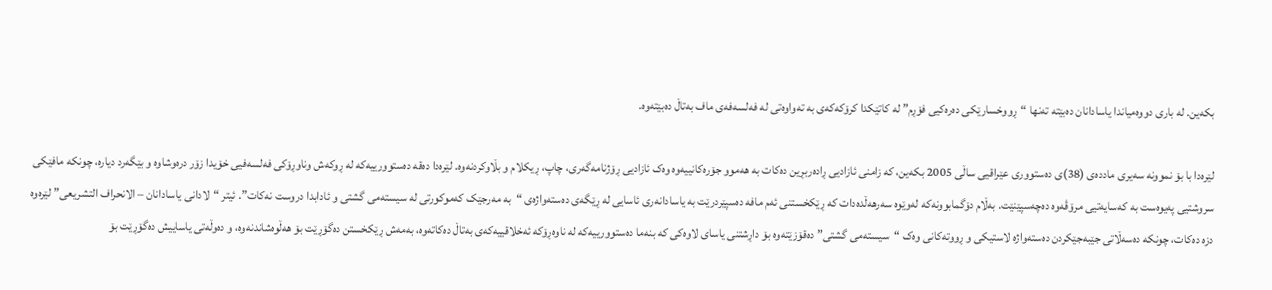بکەین. لە باری دووەمیاندا یاسادانان دەبێتە تەنها “ڕووخسارێکی دەرەکیی فۆڕم” لە کاتێکدا کرۆکەکەی بە تەواوەتی لە فەلسەفەی ماف بەتاڵ دەبێتەوە.

لێرەدا با بۆ نموونە سەیری ماددەی (38)ی دەستووری عێراقیی ساڵی 2005 بکەین، کە زامنی ئازادیی ڕادەربڕین دەکات بە هەموو جۆرەکانییەوە وەک ئازادیی ڕۆژنامەگەری، چاپ، ڕیکلام و بڵاوکردنەوە. لێره‌دا دەقە دەستوورییەکە لە ڕوكه‌ش وناوڕۆكی فەلسەفیی خۆیدا زۆر دره‌وشاوه‌ و بێگەرد دیارە، چونکە مافێکی سروشتیی پەیوەست بە کەسایەتیی مرۆڤەوە دەچەسپێنێت. بەڵام دۆگمابوونه‌كه‌ لەوێوە سه‌رهه‌ڵده‌دات کە ڕێکخستنی ئەم مافە دەسپێردرێت بە یاسادانەری ئاسایی لە ڕێگەی دەستەواژەی “بە مەرجێک کەموکورتی لە سیستەمی گشتی و ئادابدا دروست نەکات”. ئیتر “لادانی یاسادانان – الانحراف التشریعی” لێره‌وه‌ دزە دەکات، چونکە دەسەڵاتی جێبه‌جێكردن دەستەواژە لاستیکی و ڕووتەکانی وەک “سیستەمی گشتی” دەقۆزێتەوە بۆ داڕشتنی یاسای لاوەکی کە بنەما دەستوورییەکە لە ناوەڕۆکە ئەخلاقییەکەی بەتاڵ دەکاتەوە، بەمەش ڕێکخستن دەگۆڕێت بۆ هەڵوەشاندنەوە، و دەوڵەتی یاساییش دەگۆڕێت بۆ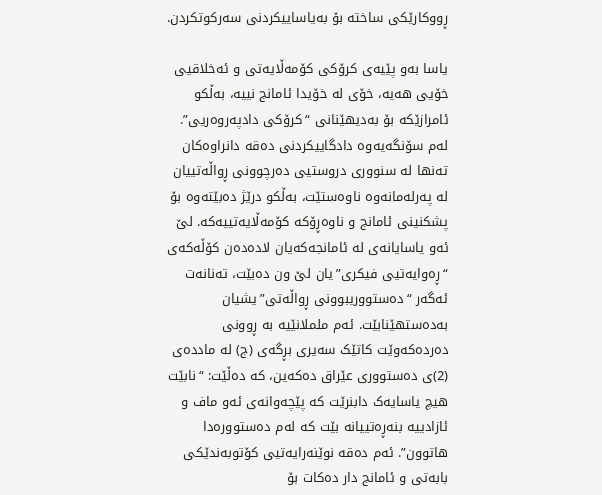ڕووکارێکی ساختە بۆ بەیاساییکردنی سەرکوتکردن.

یاسا به‌و پێیه‌ی كرۆكی كۆمه‌ڵایه‌تی و ئه‌خلاقیی خۆیی هه‌یه‌، خۆی لە خۆیدا ئامانج نییە، بەڵکو ئامرازێکە بۆ بەدیهێنانی “کرۆکی دادپەروەریی”. لەم سۆنگەیەوە دادگاییکردنی دەقە دانراوەکان تەنها لە سنووری دروستیی دەرچوونی ڕواڵەتییان لە پەرلەمانەوە ناوەستێت، بەڵکو درێژ دەبێتەوە بۆ پشکنینی ئامانج و ناوەڕۆکە کۆمەڵایەتییەکە. لێ ئەو یاسایانەی لە ئامانجەکەیان لادەدەن کۆڵەکەی “ڕەوایەتیی فیکری”یان لێ ون دەبێت، تەنانەت ئەگەر “دەستووریبوونی ڕواڵەتی”یشیان بەدەستهێنابێت. ئەم ململانێیە بە ڕوونی دەردەکەوێت کاتێک سەیری بڕگەی (ج) لە ماددەی (2)ی دەستووری عێراق دەکەین، کە دەڵێت: “نابێت هیچ یاسایەک دابنرێت کە پێچەوانەی ئەو ماف و ئازادییە بنەڕەتییانە بێت کە لەم دەستوورەدا هاتوون”. ئەم دەقە نوێنەرایەتیی کۆتوبەندێکی بابەتی و ئامانج دار دەکات بۆ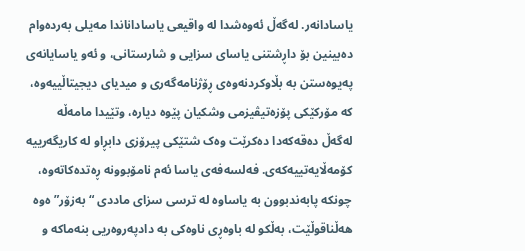یاسادانەر. لەگەڵ ئەوەشدا لە واقیعی یاساداناندا مەیلی بەردەوام دەبینین بۆ داڕشتنی یاسای سزایی و شارستانی، و ئەو یاسایانەی پەیوەستن بە بڵاوکردنەوەی ڕۆژنامەگەری و میدیای دیجیتاڵییەوە، کە مۆرکێکی پۆزەتیڤیزمی وشکیان پێوە دیارە، وتێیدا مامەڵە لەگەڵ دەقەکەدا دەکرێت وەک شتێکی پیرۆزی دابڕاو لە کاریگەرییە کۆمەڵایەتییەکەی. فەلسەفەی یاسا ئەم نامۆبوونە ڕەتدەکاتەوە، چونکە پابەندبوون بە یاساوە لە ترسی سزای ماددی “به‌زۆر”ەوە هەڵناقوڵێت، بەڵکو لە باوەڕی ناوەکی بە دادپەروەریی بنەماکە و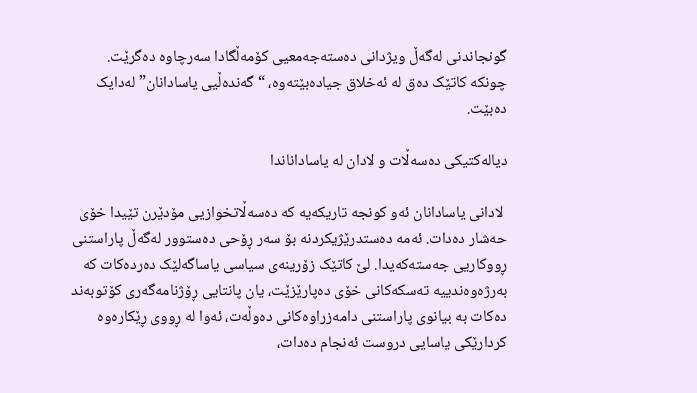گونجاندنی لەگەڵ ویژدانی دەستەجەمعیی کۆمەڵگادا سەرچاوە دەگرێت. چونكه‌ کاتێک دەق لە ئەخلاق جیادەبێتەوە، “گەندەڵیی یاسادانان” لەدایک دەبێت.

دیالەکتیکی دەسەڵات و لادان لە یاساداناندا

 لادانی یاسادانان ئەو کونجە تاریکەیە کە دەسەڵاتخوازیی مۆدێرن تێیدا خۆی حەشار دەدات. ئەمە دەستدرێژیکردنە بۆ سەر ڕۆحی دەستوور لەگەڵ پاراستنی ڕووكاریی جەستەکەیدا. لێ کاتێک زۆرینەی سیاسی یاساگەلێک دەردەکات کە بەرژەوەندییە تەسکەکانی خۆی دەپارێزێت، یان پانتایی ڕۆژنامەگەری کۆتوبەند دەکات بە بیانوی پاراستنی دامەزراوەکانی دەوڵەت، ئەوا لە ڕووی ڕێکارەوە کردارێکی یاسایی دروست ئەنجام دەدات،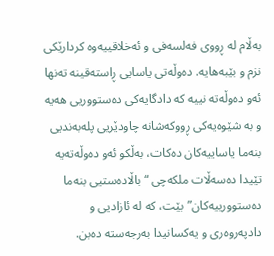بەڵام لە ڕووی فەلسەفی و ئەخلاقییەوە کردارێکی نزم و بێبەهایە. دەوڵەتی یاسایی ڕاستەقینە تەنها ئەو دەوڵەتە نییە کە دادگایەکی دەستووریی هەیە و بە شێوەیەکی ڕووكه‌شانه‌ چاودێریی پلەبەندیی بنەما یاساییەکان دەکات، بەڵکو ئەو دەوڵەتەیە تێیدا دەسەڵات ملکەچی “باڵادەستیی بنەما دەستوورییەکان”بێت، کە لە ئازادیی و دادپەروەری و یەکسانیدا بەرجەستە دەبن.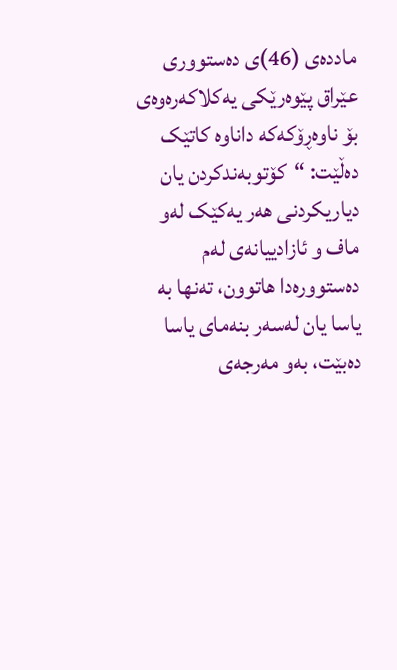ماددەی (46)ی دەستووری عێراق پێوەرێکی یەکلاکەرەوەی بۆ ناوەڕۆکەکە داناوە کاتێک دەڵێت: “کۆتوبەندکردن یان دیاریکردنی هەر یەکێک لەو ماف و ئازادییانەی لەم دەستوورەدا هاتوون، تەنها بە یاسا یان لەسەر بنەمای یاسا دەبێت، بەو مەرجەی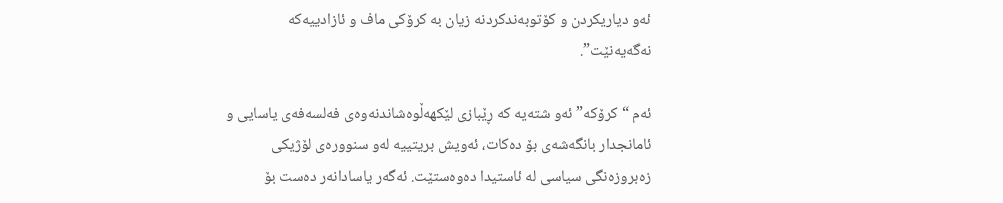ئەو دیاریکردن و کۆتوبەندکردنە زیان بە كرۆكی ماف و ئازادییەکە نەگەیەنێت”.

ئەم “كرۆكه‌” ئەو شتەیە کە ڕێبازی لێكهه‌ڵوه‌شاندنه‌وه‌ی فەلسەفەی یاسایی و ئامانجدار بانگەشەی بۆ دەکات، ئه‌ویش بریتییە لەو سنوورەی لۆژیکی زەبروزەنگی سیاسی لە ئاستیدا دەوەستێت. ئەگەر یاسادانەر دەست بۆ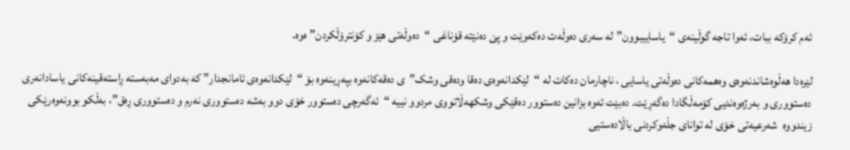ئەم كرۆكه‌ ببات، ئەوا تاجە گوڵینەی “یاساییبوون” لە سەری دەوڵەت دەکەوێت و پێ دەنێتە قۆناغی “دەوڵەتی هێز و کۆنترۆڵکردن”ەوە.

لێره‌دا هەڵوەشاندنەوەی وەهمەکانی دەوڵەتی یاسایی ، ناچارمان دەکات لە “لێكدانه‌وه‌ی ده‌قا وده‌قی وشک”ی دەقەکانەوە بپەڕینەوە بۆ “لێكدانه‌وه‌ی ئامانجدار” کە بەدوای مەبەستە ڕاستەقینەکانی یاسادانەری دەستووری و بەرژەوەندیی کۆمەڵگادا دەگەڕێت. ده‌بێت ئه‌وه‌ بزانین دەستوور دەقێکی وشكهه‌ڵاتووی مردوو نییه‌ “ئه‌گه‌رچی ده‌ستوور خۆی دوو به‌شه‌ ده‌ستووری نه‌رم و ده‌ستووری ڕه‌ق”، بەڵکو بوونەوەرێکی زیندووە  شەرعیەتی خۆی لە توانای جڵەوکردنی باڵادەستیی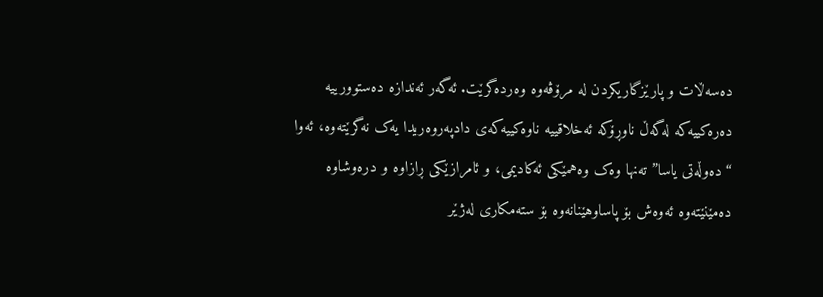دەسەڵات و پارێزگاریكردن له‌ مرۆڤەوە وەردەگرێت. ئه‌گه‌ر ئەندازه‌ دەستوورییە دەرەکییەکە لەگەڵ ناوڕۆكه‌ ئەخلاقییە ناوەکییەکەی دادپەروەریدا یەک نەگرێتەوە، ئەوا “دەوڵەتی یاسا” تەنها وەک وەهمێکی ئەکادیمی، و ئامرازێکی ڕازاوه‌ و دره‌وشاوه‌ دەمێنێتەوە ئه‌وه‌ش بۆ پاساوهێنانەوە بۆ ستەمکاری لەژێر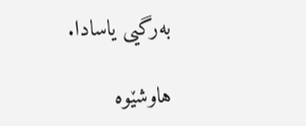به‌رگیی یاسادا.

هاوشێوە